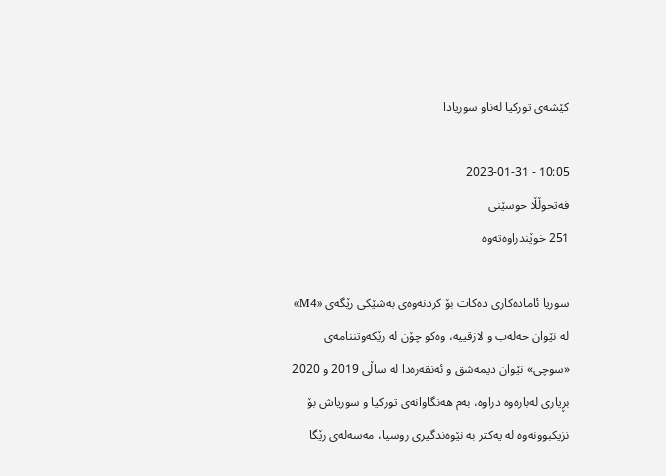کێشەی توركیا له‌ناو سوریادا

10:05 - 2023-01-31
فەتحوڵڵا حوسێنی
251 خوێندراوەتەوە

سوریا ئاماده‌كاری ده‌كات بۆ كردنه‌وه‌ی‌ به‌شێكی رێگه‌ی‌ «M4» له‌ نێوان حه‌له‌ب و لازقییه‌، وه‌كو چۆن له‌ رێكه‌وتننامه‌ی‌ «سوچی» نێوان دیمه‌شق و ئەنقەرە‌دا له‌ ساڵی 2019 و 2020 بڕیاری‌ له‌باره‌وه‌ دراوه‌، به‌م هه‌نگاوانه‌ی‌ توركیا و سوریاش بۆ نزیكبوونه‌وه‌ له‌ یه‌كتر به‌ نێوه‌ندگیری روسیا، مه‌سه‌له‌ی‌ رێگا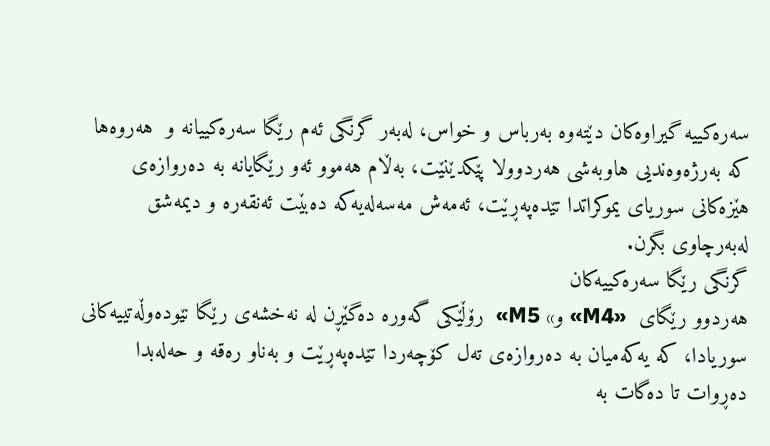سه‌ره‌كییه‌ گیراوه‌كان دێته‌وه‌ به‌رباس و خواس، له‌به‌ر گرنگی ئه‌م رێگا سه‌ره‌كییانه‌ و  هه‌روه‌ها كه‌ به‌رژه‌وه‌ندیی هاوبه‌شی هه‌ردوولا پێكدێنێت، به‌ڵام هه‌موو ئه‌و رێگایانه‌ به‌ ده‌روازه‌ی‌ هێزه‌كانی سوریای‌ یموكراتدا تێده‌په‌ڕێت، ئه‌مه‌ش مه‌سه‌له‌یه‌كه‌ ده‌بێت ئەنقەرە‌ و دیمه‌شق له‌به‌رچاوی بگرن.
گرنگی رێگا سه‌ره‌كییه‌كان
هه‌ردوو رێگای  «M4» و» M5»  رۆڵێكی گه‌وره‌ ده‌گێڕن له‌ نه‌خشه‌ی‌ رێگا نێوده‌وڵه‌تییه‌كانی سوریادا، كه‌ یه‌كه‌میان به‌ ده‌روازه‌ی‌ ته‌ل كۆچه‌ردا تێده‌په‌ڕێت و به‌ناو ره‌قه‌ و حه‌له‌بدا ده‌ڕوات تا ده‌گات به‌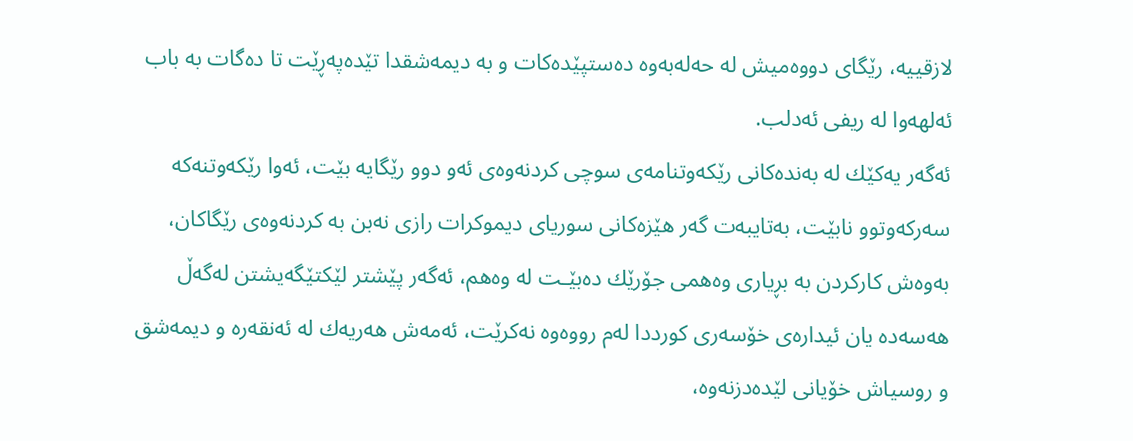لازقییه‌، رێگای دووه‌میش له‌ حه‌له‌به‌وه‌ ده‌ستپێده‌كات و به‌ دیمه‌شقدا تێده‌په‌ڕێت تا ده‌گات به‌ باب ئه‌لهه‌وا له‌ ریفی ئه‌دلب.
ئه‌گه‌ر یه‌كێك له‌ به‌نده‌كانی رێكه‌وتنامه‌ی‌ سوچی كردنه‌وه‌ی‌ ئه‌و دوو رێگایه‌ بێت، ئه‌وا رێكه‌وتنه‌كه‌ سه‌ركه‌وتوو نابێت، به‌تایبه‌ت گه‌ر هێزه‌كانی سوریای‌ دیموكرات رازی نه‌بن به‌ كردنه‌وه‌ی‌ رێگاكان، به‌وه‌ش كاركردن به‌ بڕیاری وه‌همی جۆرێك ده‌بێـت له‌ وه‌هم، ئه‌گه‌ر پێشتر لێكتێگه‌یشتن له‌گه‌ڵ هه‌سه‌ده‌ یان ئیداره‌ی‌ خۆسه‌ری كورددا له‌م رووه‌وه‌ نه‌كرێت، ئه‌مه‌ش هه‌ریه‌ك له‌ ئەنقەرە‌ و دیمه‌شق و روسیاش خۆیانی لێده‌دزنه‌وه‌،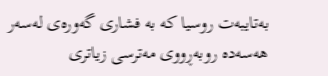به‌تایبه‌ت روسیا كه‌ به‌ فشاری گه‌وره‌ی‌ له‌سه‌ر هه‌سه‌ده‌ روبه‌ڕووی مه‌ترسی زیاتری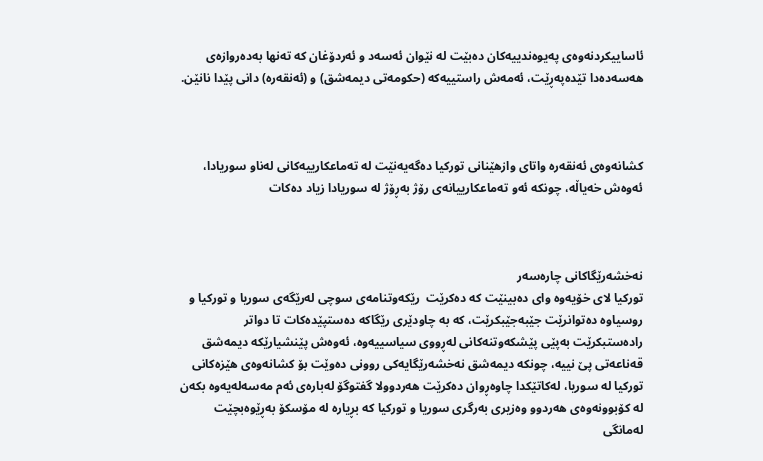ئاساییكردنه‌وه‌ی‌ په‌یوه‌ندییه‌كان ده‌بێت له‌ نێوان ئه‌سه‌د و ئه‌ردۆغان كه‌ ته‌نها به‌ده‌روازه‌ی‌ هه‌سه‌ده‌دا تێده‌په‌ڕێت، ئه‌مه‌ش راستییه‌كه‌ (حكومه‌تی‌ دیمه‌شق) و (ئه‌نقه‌ره‌) دانی پێدا نانێن.



كشانه‌وه‌ی‌ ئه‌نقه‌ره‌ واتای وازهێنانی توركیا ده‌گه‌یه‌نێت له‌ ته‌ماعكارییه‌كانی له‌ناو سوریادا، ئه‌وه‌ش خه‌یاڵه‌، چونكه‌ ئەو ته‌ماعكارییانەی رۆژ بەڕۆژ له ‌سوریادا زیاد ده‌كات



نه‌خشه‌رێگاكانی چاره‌سه‌ر
توركیا لای خۆیه‌وه‌ وای ده‌بینێت كه‌ ده‌كرێت  رێكه‌وتنامه‌ی‌ سوچی له‌رێگه‌ی‌ سوریا و توركیا و روسیاوه‌ ده‌توانرێت جێبه‌جێبكرێت، كه‌ به‌ چاودێری رێگاكه‌ ده‌ستپێده‌كات تا دواتر راده‌ستبكرێت به‌پێی‌ پێشكه‌وتنه‌كانی له‌ڕووی سیاسییه‌وه‌، ئه‌وه‌ش پێنشیارێكه‌ دیمه‌شق قه‌ناعه‌تی پێ نییه‌، چونكه‌ دیمه‌شق نه‌خشه‌رێگایه‌كی‌ روونی ده‌وێت بۆ كشانه‌وه‌ی‌ هێزه‌كانی توركیا له‌ سوریا، له‌كاتێكدا چاوه‌ڕوان ده‌كرێت هه‌ردوولا گفتوگۆ له‌باره‌ی ئه‌م مه‌سه‌له‌یه‌وه‌ بكه‌ن له‌ كۆبوونه‌وه‌ی‌ هه‌ردوو وه‌زیری به‌رگری سوریا و توركیا كه‌ بڕیاره‌ له‌ مۆسكۆ به‌ڕێوه‌بچێت له‌مانگی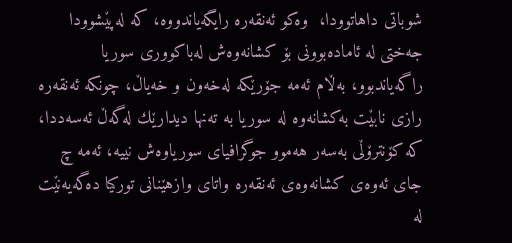شوباتی داهاتوودا،  وه‌كو ئه‌نقه‌ره‌ رایگه‌یاندووه‌، كه‌ له‌پێشوودا جه‌ختی‌ له‌ ئاماده‌بوونی بۆ كشانه‌وه‌ش له‌باكووری سوریا راگه‌یاندبوو، به‌ڵام ئه‌مه‌ جۆرێكه‌ له‌خه‌ون و خه‌یاڵ، چونكه‌ ئەنقەرە‌ رازی نابێت به‌كشانه‌وه‌ له‌ سوریا به‌ ته‌نها دیدارێك له‌گه‌ڵ ئه‌سه‌ددا، كه‌ كۆنترۆڵی به‌سه‌ر هه‌موو جوگرافیای سوریاوه‌ش نییه‌، ئه‌مه‌ چ جای ئه‌وه‌ی‌ كشانه‌وه‌ی‌ ئەنقەرە‌ واتای وازهێنانی توركیا ده‌گه‌یه‌نێت له‌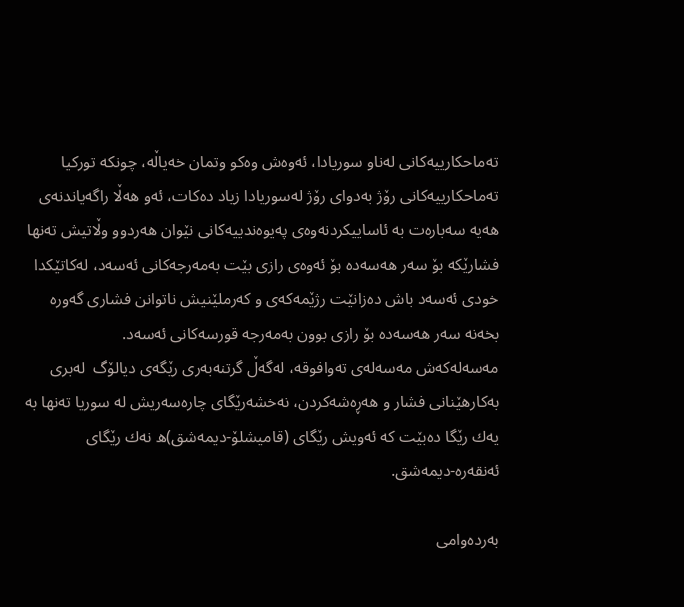ته‌ماحكارییه‌كانی له‌ناو سوریادا، ئه‌وه‌ش وه‌كو وتمان خه‌یاڵه‌، چونكه‌ توركیا ته‌ماحكارییه‌كانی رۆژ به‌دوای رۆژ له‌سوریادا زیاد ده‌كات، ئه‌و هه‌ڵا راگه‌یاندنه‌ی‌ هه‌یه‌ سه‌باره‌ت به‌ ئاساییكردنه‌وه‌ی‌ په‌یوه‌ندییه‌كانی نێوان هه‌ردوو وڵاتیش ته‌نها فشارێكه‌ بۆ سه‌ر هه‌سه‌ده‌ بۆ ئه‌وه‌ی‌ رازی بێت به‌مه‌رجه‌كانی‌ ئه‌سه‌د، له‌كاتێكدا خودی ئه‌سه‌د باش ده‌زانێت رژێمه‌كه‌ی‌ و كه‌رملێنیش ناتوانن فشاری گه‌وره‌ بخه‌نه‌ سه‌ر هه‌سه‌ده‌ بۆ رازی بوون به‌مه‌رجه‌ قورسه‌كانی ئه‌سه‌د.
مه‌سه‌له‌كه‌ش مه‌سه‌له‌ی‌ ته‌وافوقه‌، له‌گه‌ڵ گرتنه‌به‌ری‌ رێگه‌ی‌ دیالۆگ  له‌بری‌ به‌كارهێنانی فشار و هه‌ڕه‌شه‌كردن، نه‌خشه‌رێگای چاره‌سه‌ریش له‌ سوریا ته‌نها به‌ یه‌ك رێگا ده‌بێت كه‌ ئه‌ویش رێگای (قامیشلۆ-دیمه‌شق)ه‌ نه‌ك رێگای ئه‌نقه‌ره‌-دیمه‌شق.

بەردەوامی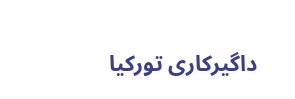داگیرکاری تورکیا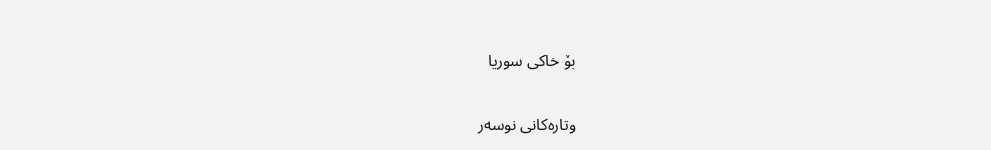بۆ خاکی سوریا

وتارەکانی نوسەر